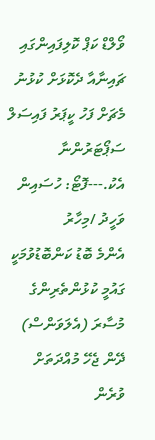ވޯލްޑް ކަޕް ކޮލިފައިންގައި ޗައިނާއާ ދެކޮޅަށް ކުޅުނު މެޗަށް ފަހު ކީޕަރު ފައިސަލް ސަޕޯޓަރުންނާ އެކު.---ފޮޓޯ: ހުސައިން ވަހީދު /މިހާރު
އެންމެ ބޮޑު ކަންބޮޑުވުމަކީ ގައުމީ ކުޅުންތެރިންގެ މުސާރަ (އެލަވަންސް) ދޭން ޖެހޭ މުއްދަތަށް ވުރެން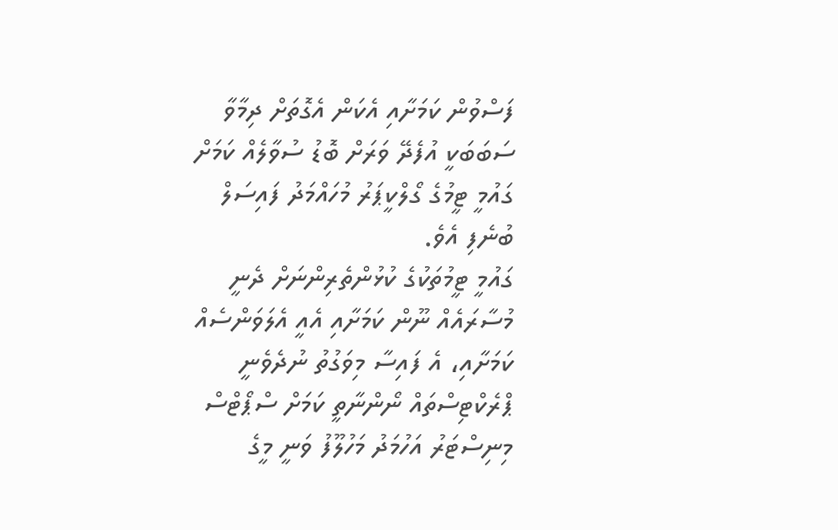ފަސްވުން ކަމަށާއި އެކަން އެގޮތަށް ދިމާވާ ސަބަބަކީ އުފެދޭ ވަރަށް ބޮޑު ސުވާލެއް ކަމަށް ގައުމީ ޓީމުގެ ގޯލްކީޕަރު މުހައްމަދު ފައިސަލް ބުނެފި އެވެ.
ގައުމީ ޓީމުތަކުގެ ކުޅުންތެރިންނަށް ދެނީ މުސާރައެއް ނޫން ކަމަށާއި އެއީ އެލަވަންސެއް ކަމަށާއި، އެ ފައިސާ މިވަގުތު ނުދެވެނީ ޕްރެކްޓިސްތައް ނޯންނާތީ ކަމަށް ސްޕޯޓްސް މިނިސްޓަރު އަހުމަދު މަހުލޫފު ވަނީ މީގެ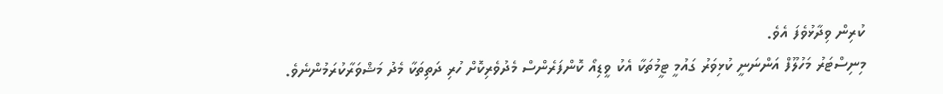ކުރިން ވިދާޅުވެފަ އެވެ.
މިނިސްޓަރު މަހުލޫފް އަންނަނީ ކުޅިވަރު ގައުމީ ޓީމުތަކާ އެކު ވީޑިއޯ ކޮންފަރެންސް މެދުވެރިކޮށް ހުރި ދަތިތަކާ މެދު މަޝްވަރާކުރަމުންނެވެ.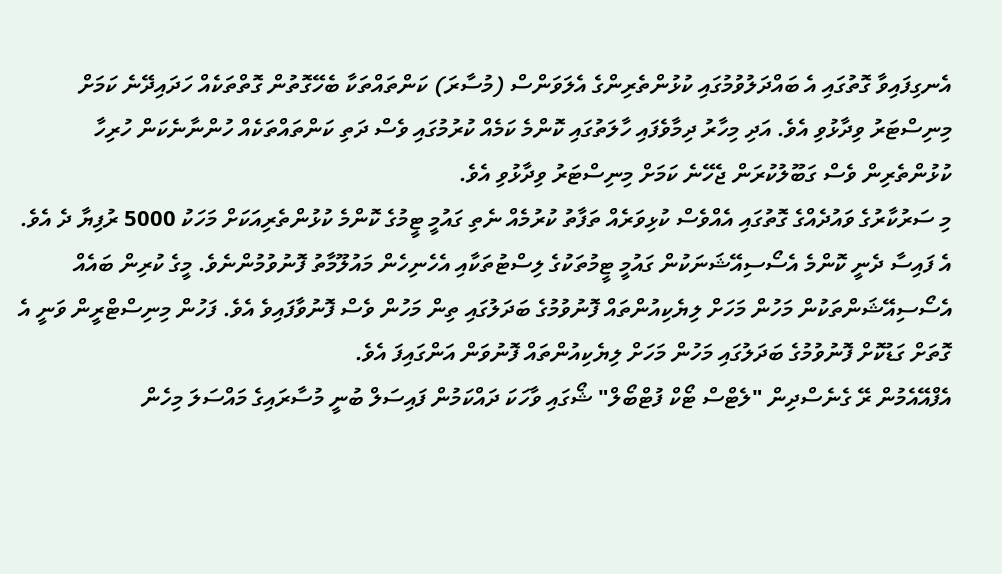އެނގިފައިވާ ގޮތުގައި އެ ބައްދަލުވުމުގައި ކުޅުންތެރިންގެ އެލަވަންސް (މުސާރަ) ކަންތައްތަކާ ބެހޭގޮތުން ގޮތްތަކެއް ހަދައިދޭނެ ކަމަށް މިނިސްޓަރު ވިދާޅުވި އެވެ. އަދި މިހާރު ދިމާވެފައި ހާލަތުގައި ކޮންމެ ކަމެއް ކުރުމުގައި ވެސް ދަތި ކަންތައްތަކެއް ހުންނާނެކަން ހުރިހާ ކުޅުންތެރިން ވެސް ގަބޫލުކުރަން ޖެހޭނެ ކަމަށް މިނިސްޓަރު ވިދާޅުވި އެވެ.
މި ސަރުކާރުގެ ވައުދެއްގެ ގޮތުގައި އެއްވެސް ކުޅިވަރެއް ތަފާތު ކުރުމެއް ނެތި ގައުމީ ޓީމުގެ ކޮންމެ ކުޅުންތެރިއަކަށް މަހަކު 5000 ރުފިޔާ ދެ އެވެ. އެ ފައިސާ ދެނީ ކޮންމެ އެސޯސިއޭޝަނަކުން ގައުމީ ޓީމުތަކުގެ ލިސްޓުތަކާއި އެހެނިހެން މައުލޫމާތު ފޮނުވުމުންނެވެ. މީގެ ކުރިން ބައެއް އެސޯސިއޭޝަންތަކުން މަހުން މަހަށް ލިޔެކިއުންތައް ފޮނުވުމުގެ ބަދަލުގައި ތިން މަހުން ވެސް ފޮނުވާފައިވެ އެވެ. ފަހުން މިނިސްޓްރީން ވަނީ އެ ގޮތަށް ގަޑުކޮށް ފޮނުވުމުގެ ބަދަލުގައި މަހުން މަހަށް ލިޔެކިއުންތައް ފޮނުވަން އަންގައިފަ އެވެ.
އެފްއޭއެމުން ރޭ ގެނެސްދިން "ލެޓްސް ޓޯކް ފުޓްބޯލް" ޝޯގައި ވާހަކަ ދައްކަމުން ފައިސަލް ބުނީ މުސާރައިގެ މައްސަލަ މިހެން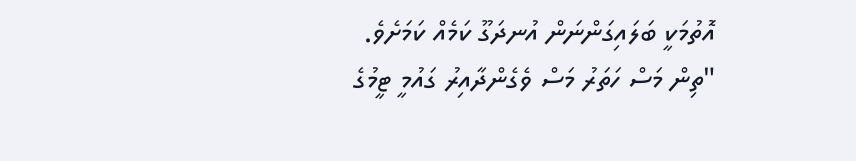އޮތުމަކީ ބަލައިގަންނަން އުނދަގޫ ކަމެއް ކަމަށެވެ.
"ތިން މަސް ހަތަރު މަސް ވެގެންދާއިރު ގައުމީ ޓީމުގެ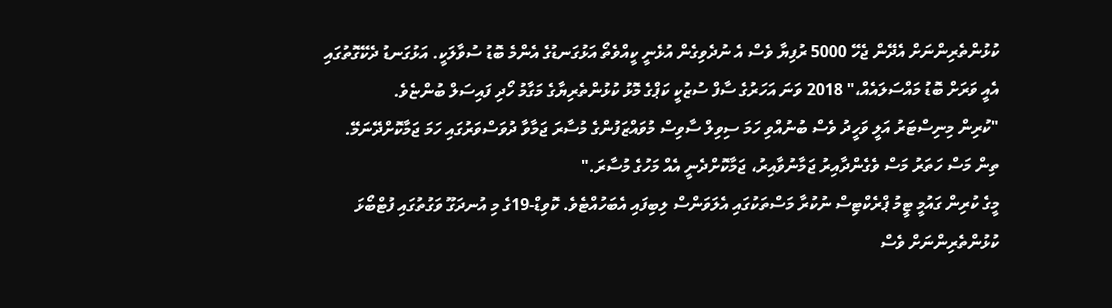ކުޅުންތެރިންނަށް އެދޭން ޖެހޭ 5000 ރުފިޔާ ވެސް އެ ނުދެވިގެން އުޅެނީ ކީއްވެތޯ އަޅުގަނޑުގެ އެންމެ ބޮޑު ސުވާލަކީ. އަޅުގަނޑު ދެކޭގޮތުގައި އެއީ ވަރަށް ބޮޑު މައްސަލައެއް،" 2018 ވަނަ އަހަރުގެ ސާފް ސުޒުކީ ކަޕްގެ މޮޅު ކުޅުންތެރިޔާގެ މަގާމު ހޯދި ފައިސަލް ބުންޏެވެ.
"ކުރިން މިނިސްޓަރު އަލީ ވަހީދު ވެސް ބުނުއްވި ހަމަ ސިވިލް ސާވިސް މުވައްޒަފުންގެ މުސާރަ ޖަމާވާ ދުވަސްވަރުގައި ހަމަ ޖަމާކޮށްދޭނަމޭ. ތިން މަސް ހަތަރު މަސް ވެގެންދާއިރު ޖަމާނުވާއިރު، ޖަމާކޮށްދެނީ އެއް މަހުގެ މުސާރަ."
މީގެ ކުރިން ގައުމީ ޓީމު ޕްރެކްޓިސް ނުކުރާ މަސްތަކުގައި އެލަވަންސް ލިބިފައި އެބަހުއްޓެވެ. ކޮވިޑް-19ގެ މި އުނދަގޫ ވަގުތުގައި ފުޓްބޯޅަ ކުޅުންތެރިންނަށް ވެސް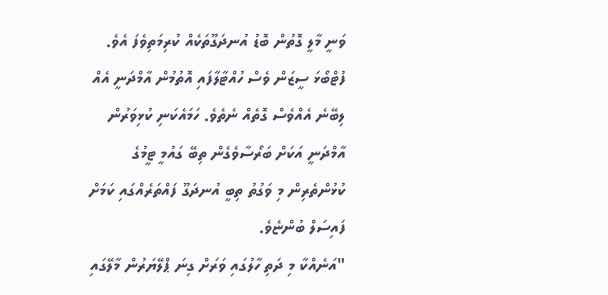ވަނީ މާލީ ގޮތުން ބޮޑު އުނދަގޫތަކެއް ކުރިމަތިވެފަ އެވެ. ފުޓްބޯޅަ ސީޒަން ވެސް ހުއްޓާލާފައި އޮތުމުން އާމްދަނީ އެއް ލިބޭނެ އެއްވެސް ގޮތެއް ނެތެވެ. ހަމައެކަނި ކުޅިވަރުން އާމްދަނީ އަކަށް ބަރޯސާވެގެން ތިބޭ ގައުމީ ޓީމުގެ ކުޅުންތެރިން މި ވަގުތު ތިބީ އުނދަގޫ ފައްތަރެއްގައި ކަމަށް ފައިސަލް ބުންޏެވެ.
"އަނެއްކާ މި ދަތި ހާލުގައި ވަރަށް ގިނަ ޕްލޭޔަރުން މާލޭގައި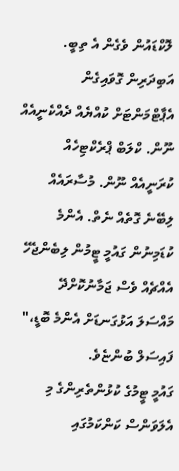ލޮކްޑައުން ވެގެން އެ ތިބީ. އަބިދަރިން ގޮވައިގެން އެޕާޓްމަންޓަށް ކުއްޔެއް ދެއްކެނީއެއް ނޫން. ކްލަބް ޕްރެކްޓިހެއް ކުރަނީއެއް ނޫން. މުސާރައެއް ލިބޭނެ ގޮތެއް ނެތް. އެންމެ ކުޑަމިނުން ގައުމީ ޓީމުން ލިބެންޖެހޭ އެއްޗެއް ވެސް ޖަމާނުކޮށްދޭ މައްސަލަ އަޅުގަނޑަށް އެންމެ ބޮޑީ،" ފައިސަލް ބުންޏެވެ.
ގައުމީ ޓީމުގެ ކުޅުންތެރިންގެ މި އެލަވަންސް ކަންކަމުގައި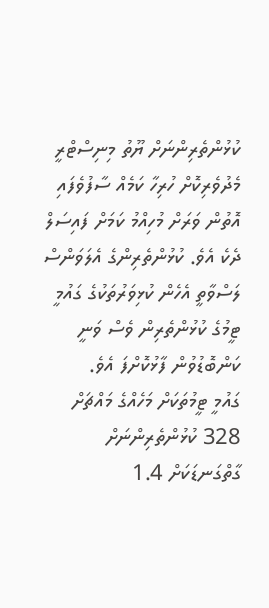ކުޅުންތެރިންނަށް ޔޫތު މިނިސްޓްރީ މެދުވެރިކޮށް ހުރިހާ ކަމެއް ސާފުވެފައި އޮތުން ވަރަށް މުހިއްމު ކަމަށް ފައިސަލް ދެކެ އެވެ. ކުޅުންތެރިންގެ އެލަވަންސް ލަސްވާތީ އެހެން ކުޅިވަރުތަކުގެ ގައުމީ ޓީމުގެ ކުޅުންތެރިން ވެސް ވަނީ ކަންބޮޑުވުން ފާޅުކޮށްފަ އެވެ.
ގައުމީ ޓީމުތަކަށް މަހެއްގެ މައްޗަށް 328 ކުޅުންތެރިންނަށް ގާތްގަނޑަކަށް 1.4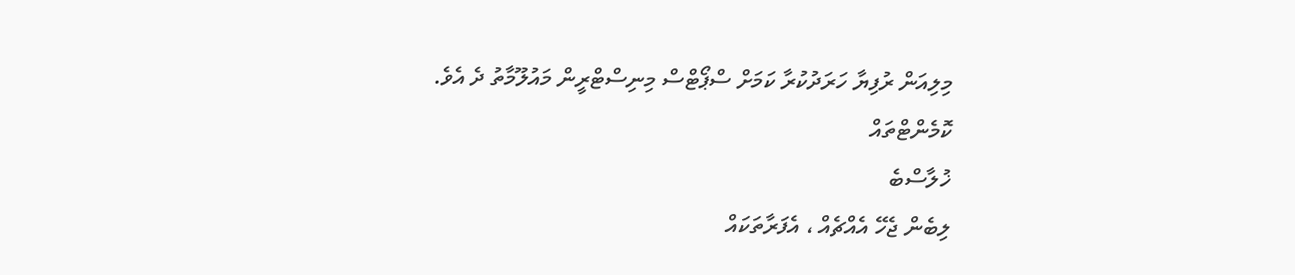މިލިއަން ރުފިޔާ ހަރަދުކުރާ ކަމަށް ސްޕޯޓްސް މިނިސްޓްރީން މައުލޫމާތު ދެ އެވެ.
ކޮމެންޓްތައް
ޚުލާސްބެ
ލިބެން ޖެހޭ އެއްޗެއް ، އެފަރާތަކައް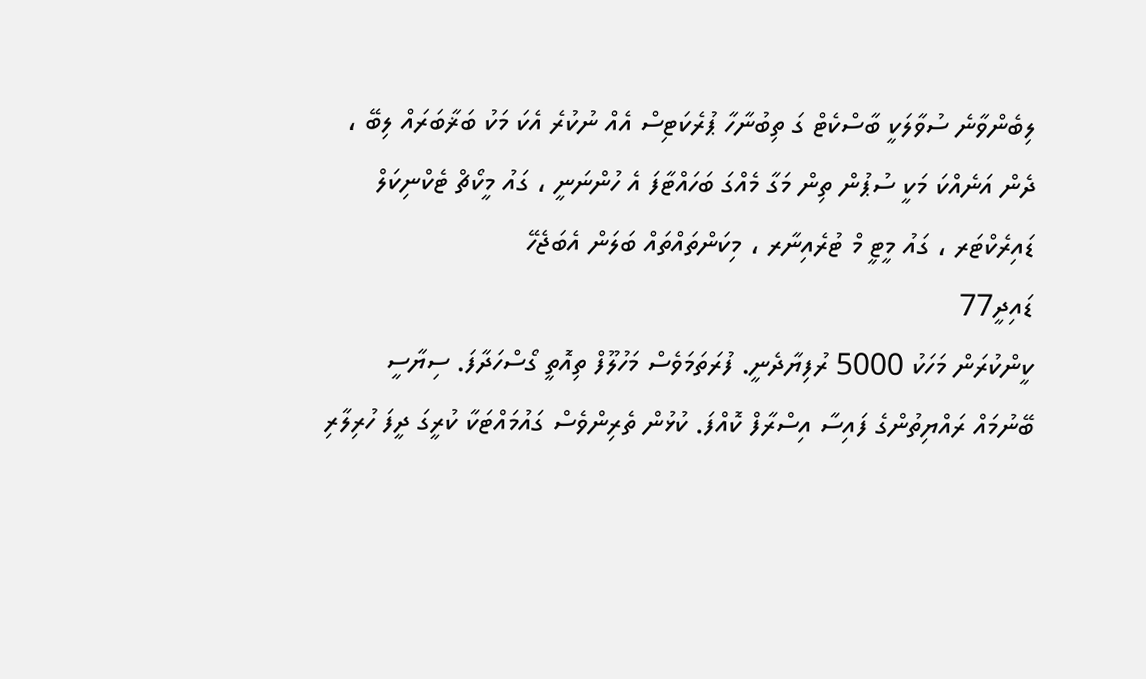ލިބެންވާނެ ސުވާލަކީ ބާސްކެޓް ގަ ތިބުނާހާ ޕުރެކަޓިސް އެއް ނުކުރެ އެކަ މަކު ބަޜާބަރައް ލިބޭ ، ދެން އަނެއްކަ މަކީ ސުޕުން ތިން މަގާ މެއްގަ ބަހައްޓާފަ އެ ހުންނަނީ ، ގައު މީކޯޗް ޓެކްނިކަލް ޑައިރެކްޓަރ ، ގައު މީޓީ މް ޓުރެއިނާރ ، މިކަންތައްތައް ބަލަން އެބަޖެހޭ
ޑައިދީ77
ކީންކުރަން މަހަކު 5000 ރުފިޔާދެނީ. ފުރަތަމަވެސް މަހުލޫފް ތިއޮތީ ގޯސްހަދާފަ. ސިޔާސީ ބޭނުމައް ރައްޔިތުންގެ ފައިސާ އިސްރާފް ކޮއްފަ. ކުޅުން ތެރިންވެސް ގައުމައްޓަކާ ކުރީގަ ދީފަ ހުރިލާރި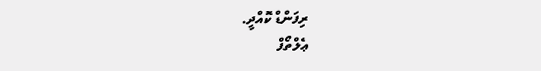ރިފަންޑް ކޮއްދީ.
ޢެލްތޯފް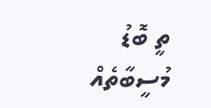ތީ ބޮޑު މުސީބާތެއް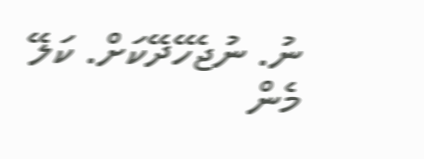ނު. ނުޖެހޭދޭކަށް. ކަލޭ މެން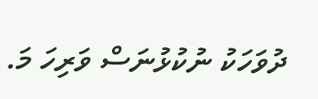ދުވަހަކު ނުކުޅުނަސް ވަރިހަ މަ.